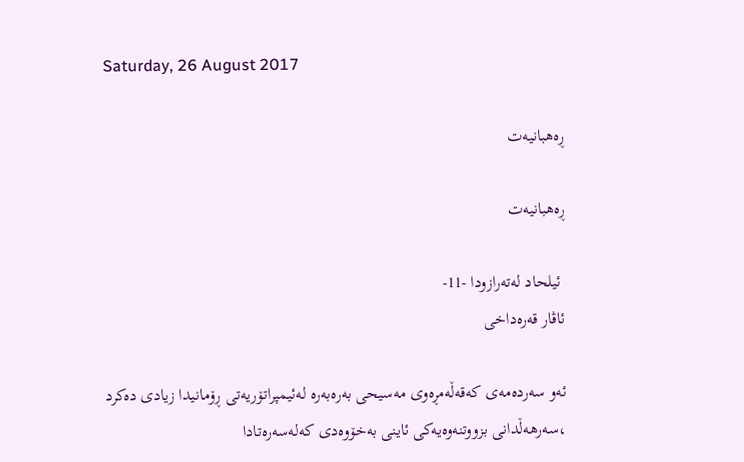Saturday, 26 August 2017

ڕەھبانیەت

ڕەھبانیەت

 ئیلحاد لەتەرازودا -11-
ئاڤار قەرەداخی

ئەو سەردەمەی کەقەڵەمڕەوی مەسیحی بەرەبەرە لەئیمپراتۆریەتی ڕۆمانیدا زیادی دەکرد ،سەرھەڵدانی بزووتنەوەیەکی ئاینی بەخۆوەدی کەلەسەرەتادا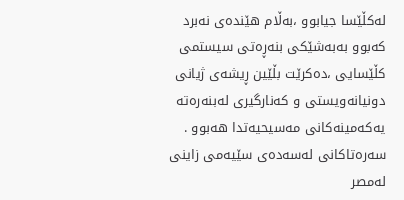لەکڵێسا جیابوو ،بەڵام ھێندەی نەبرد کەبوو بەبەشێكی بنەڕەتی سیستمی کڵێسایی ،دەکرێت بڵێین ڕیشەی ژیانی دونیانەویستی و کەنارگیری لەبنەرەتە یەکەمینەکانی مەسیحیەتدا ھەبوو .
سەرەتاکانی لەسەدەی سێیەمی زاینی لەمصر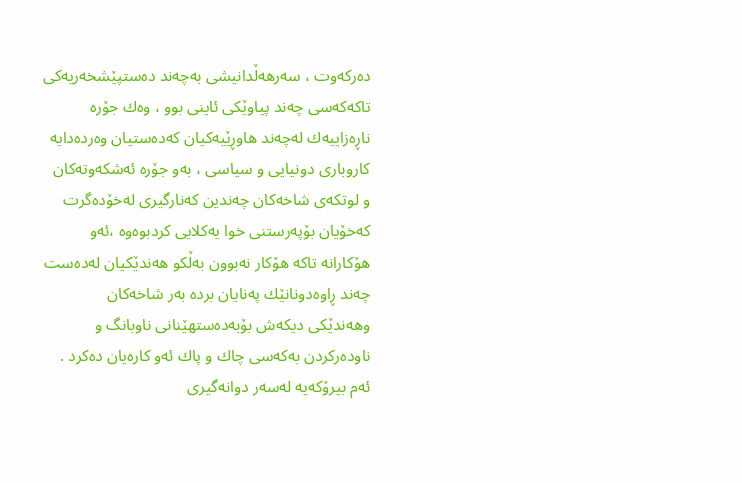دەرکەوت ، سەرھەڵدانیشی بەچەند دەستپێشخەریەکی تاکەکەسی چەند پیاوێکی ئاینی بوو ، وەك جۆرە ناڕەزاییەك لەچەند ھاوڕێیەکیان کەدەستیان وەردەدایە کاروباری دونیایی و سیاسی ، بەو جۆرە ئەشکەوتەکان و لوتکەی شاخەکان چەندین کەنارگیری لەخۆدەگرت کەخۆیان بۆپەرستنی خوا یەکلایی کردبوەوە ،ئەو ھۆکارانە تاکە ھۆکار نەبوون بەڵکو ھەندێکیان لەدەست چەند ڕاوەدونانێك پەنایان بردە بەر شاخەکان وھەندێکی دیکەش بۆبەدەستھێنانی ناوبانگ و ناودەرکردن بەکەسی چاك و پاك ئەو کارەیان دەکرد .
ئەم بیرۆکەیە لەسەر دوانەگیری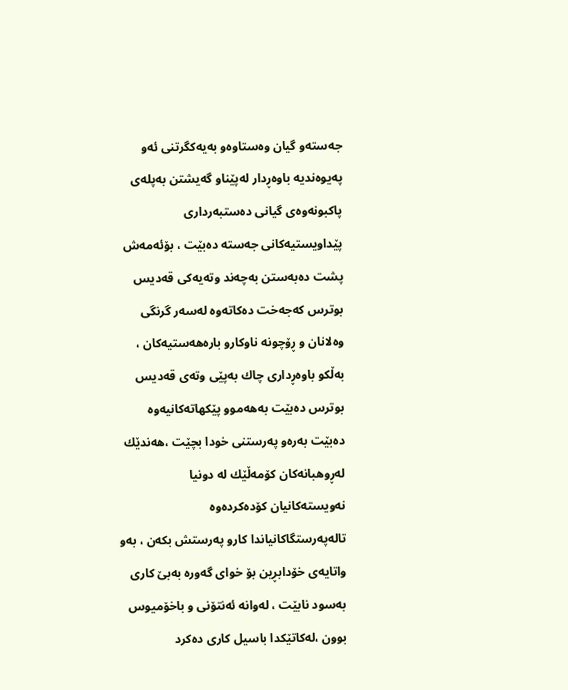جەستەو گیان وەستاوەو بەیەکگرتنی ئەو پەیوەندیە باوەڕدار لەپێناو گەیشتن بەپلەی پاکبونەوەی گیانی دەستبەرداری پێداویستیەکانی جەستە دەبێت ، بۆئەمەش پشت دەبەستن بەچەند وتەیەکی قەدیس بوترس کەجەخت دەکاتەوە لەسەر گرنگی وەلانان و ڕۆچونە ناوکارو بارەھەستیەکان ، بەڵکو باوەڕداری چاك بەپێی وتەی قەدیس بوترس دەبێت بەھەموو پێکھاتەکانیەوە دەبێت بەرەو پەرستنی خودا بچێت ،ھەندێك لەڕوھبانەکان کۆمەڵێك لە دونیا نەویستەکانیان کۆدەکردەوە تالەپەرستگاکانیاندا کارو پەرستش بکەن ، بەو واتایەی خۆدابڕین بۆ خوای گەورە بەبێ کاری بەسود نابێت ، لەوانە ئەنتۆنی و باخۆمیوس بوون ،لەکاتێکدا باسیل کاری دەکرد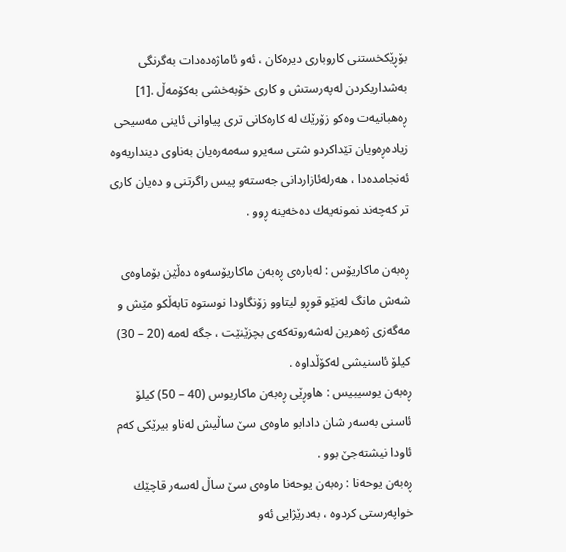بۆڕێکخستنی کاروباری دیرەکان ، ئەو ئاماژەدەدات بەگرنگی بەشداریکردن لەپەرستش و کاری خۆبەخشی بەکۆمەڵ .[1]
ڕەھبانیەت وەکو زۆرێك لە کارەکانی تری پیاوانی ئاینی مەسیحی زیادەڕەویان تێداکردو شتی سەیرو سەمەرەیان بەناوی دینداریەوە ئەنجامدەدا ، ھەرلەئازاردانی جەستەو پیس راگرتنی و دەیان کاری تر کەچەند نمونەیەك دەخەینە ڕوو .

ڕەبەن ماکاریۆس : لەبارەی ڕەبەن ماکاریۆسەوە دەڵێن بۆماوەی شەش مانگ لەنێو قوڕو لیتاوو زۆنگاودا نوستوە تابەڵکو مێش و مەگەزی ژەھرین لەشەروتەکەی بچزێنێت ، جگە لەمە (20 – 30) کیلۆ ئاسنیشی لەکۆڵداوە .
ڕەبەن یوسیبیس : ھاوڕێی ڕەبەن ماکاریوس (40 – 50) کیلۆ ئاسنی بەسەر شان دادابو ماوەی سێ ساڵیش لەناو بیرێکی کەم ئاودا نیشتەجێ بوو .
ڕەبەن یوحەنا : رەبەن یوحەنا ماوەی سێ ساڵ لەسەر قاچێك خواپەرستی کردوە ، بەدرێژایی ئەو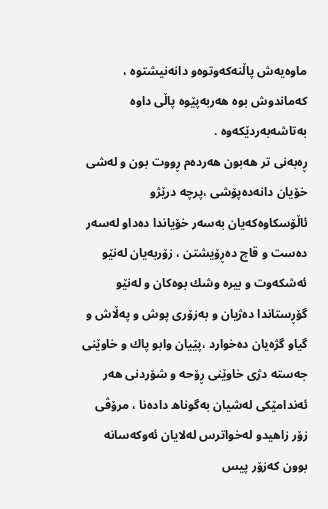ماوەیەش پاڵنەکەوتوەو دانەنیشتوە ، کەماندوش بوە ھەربەپێوە پاڵی داوە بەتاشەبەردێکەوە .
ڕەبەنی تر ھەبون ھەردەم ڕووت بون و لەشی خۆیان دانەدەپۆشی ،پرچە درێژو ئاڵۆسکاوەکەیان بەسەر خۆیاندا دەداو لەسەر دەست و قاچ دەڕۆیشتن ، زۆربەیان لەنێو ئەشکەوت و بیرە وشك بوەکان و لەنێو گۆڕستاندا دەژیان و بەزۆری پوش و پەڵاش و گیاو گژەیان دەخوارد ،پێیان وابو پاك و خاوێنی جەستە دژی خاوێنی ڕۆحە و شۆردنی ھەر ئەندامێکی لەشیان بەگوناھ دادەنا ، مرۆڤی زۆر زاھیدو لەخواترس لەلایان ئەوکەسانە بوون کەزۆر پیس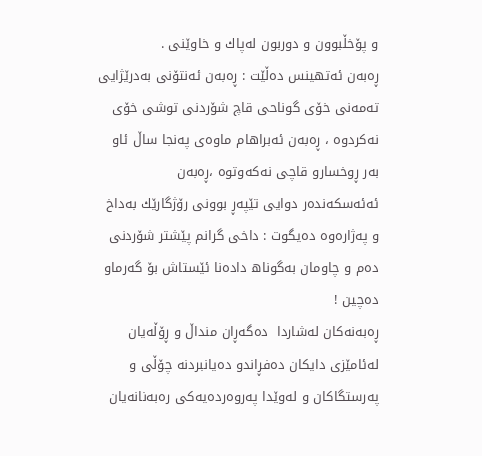و پۆخڵبوون و دوربون لەپاك و خاوێنی .
ڕەبەن ئەتھینس دەڵێت : ڕەبەن ئەنتۆنی بەدرێژایی تەمەنی خۆی گوناحی قاچ شۆردنی توشی خۆی نەکردوە ، ڕەبەن ئەبراھام ماوەی پەنجا ساڵ ئاو بەر ڕوخسارو قاچی نەکەوتوە ،ڕەبەن ئەئەسکەندەر دوایی تێپەڕ بوونی رۆژگارێك بەداخ و پەژارەوە دەیگوت : داخی گرانم پێشتر شۆردنی دەم و چاومان بەگوناھ دادەنا ئێستاش بۆ گەرماو دەچین !
ڕەبەنەکان لەشاردا  دەگەڕان منداڵ و ڕۆڵەیان لەئامێزی دایکان دەفڕاندو دەیانبردنە چۆڵی و پەرستگاکان و لەوێدا پەروەردەیەکی رەبەنانەیان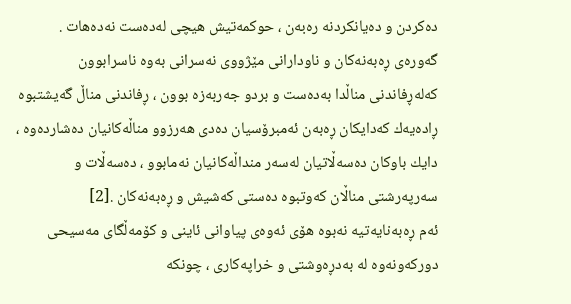دەکردن و دەیانکردنە رەبەن ، حوکمەتیش ھیچی لەدەست نەدەھات .
گەورەی ڕەبەنەکان و ناودارانی مێژووی نەسرانی بەوە ناسرابوون کەلەڕفاندنی مناڵدا بەدەست و بردو جەربەزە بوون ، ڕفاندنی مناڵ گەیشتبوە ڕادەیەك کەدایکان ڕەبەن ئەمبرۆسیان دەدی ھەرزوو مناڵەکانیان دەشاردەوە ، دایك باوکان دەسەڵاتیان لەسەر منداڵەکانیان نەمابوو ، دەسەڵات و سەرپەرشتی مناڵان کەوتبوە دەستی کەشیش و ڕەبەنەکان .[2]
ئەم ڕەبەنایەتیە نەبوە ھۆی ئەوەی پیاوانی ئاینی و کۆمەڵگای مەسیحی دورکەونەوە لە بەدڕەوشتی و خراپەکاری ، چونکە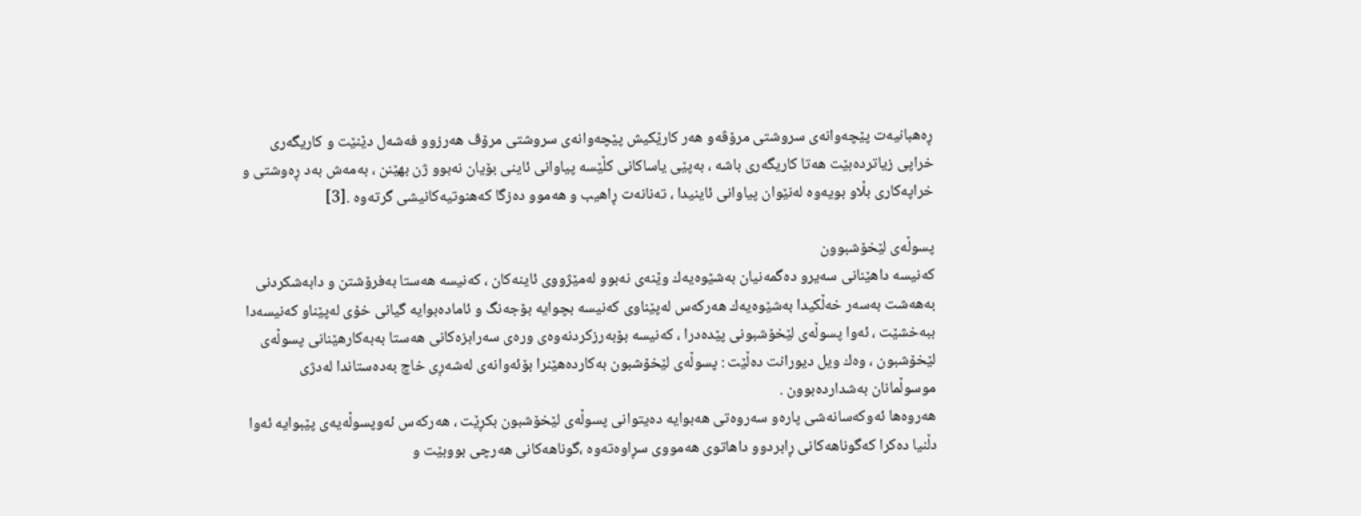ڕەھبانیەت پێچەوانەی سروشتی مرۆڤەو ھەر کارێکیش پێچەوانەی سروشتی مرۆڤ ھەرزوو فەشەل دێنێت و کاریگەری خراپی زیاتردەبێت ھەتا کاریگەری باشە ، بەپێی یاساکانی کڵێسە پیاوانی ئاینی بۆیان نەبوو ژن بھێنن ، بەمەش بەد ڕەوشتی و خراپەکاری بڵاو بویەوە لەنێوان پیاوانی ئاینیدا ، تەنانەت ڕاھیب و ھەموو دەزگا کەھنوتیەکانیشی گرتەوە .[3]

پسوڵەی لێخۆشبوون
کەنیسە داھێنانی سەیرو دەگمەنیان بەشێوەیەك وێنەی نەبوو لەمێژووی ئاینەکان ، کەنیسە ھەستا بەفرۆشتن و دابەشکردنی بەھەشت بەسەر خەڵکیدا بەشێوەیەك ھەرکەس لەپێناوی کەنیسە بچوایە بۆجەنگ و ئامادەبوایە گیانی خۆی لەپێناو کەنیسەدا ببەخشێت ، ئەوا پسوڵەی لێخۆشبونی پێدەدرا ، کەنیسە بۆبەرزکردنەوەی ورەی سەرابزەکانی ھەستا بەبەکارھێنانی پسوڵەی لێخۆشبون ، وەك ویل دیورانت دەڵێت : پسوڵەی لێخۆشبون بەکاردەھێنرا بۆئەوانەی لەشەڕی خاچ بەدەستاندا لەدژی موسوڵمانان بەشداردەبوون .
ھەروەھا ئەوکەسانەشی پارەو سەروەتی ھەبوایە دەیتوانی پسوڵەی لێخۆشبون بکڕێت ، ھەرکەس ئەوپسوڵەیەی پێبوایە ئەوا دڵنیا دەکرا کەگوناھەکانی ڕابردوو داھاتوی ھەمووی سڕاوەتەوە ،گوناھەکانی ھەرچی بووبێت و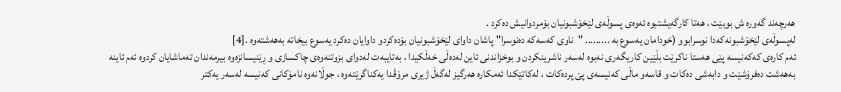ھەرچەند گەورە ش بوبێت ، ھەتا کارگەیشتبوە ئەوەی پسوڵەی لێخۆشبونیان بۆمردوانیش دەکرد .
لەپسوڵەی لێخۆشبونەکەدا نوسرابوو (خودامان یەسوع بە ......... "ناوی کەسەکە دەنوسرا" پاشان داوای لێخۆشبونیان بۆدەکردو داوایان دەکرد یەسوع بیخاتە بەھەشتەوە .[4]
ئەم کارەی کەکەنیسە پێی ھەستا ناکرێت بڵێین کاریگەری نەبوە لەسەر ناشرینکردن و بوخزاندنی ئاین لەدەڵی خەڵکیدا ، بەتایبەت لەدوای بزوتنەوەی چاکسازی و ڕێنیسانزەوە بیرمەندان تەماشایان کردوە ئەم ئاینە بەھەشت دەفرۆشێت و دابەشی دەکات و قاسەو ماڵی کەنیسەی پێ پردەکات ، لەکاتێکدا ئەمکارە ھەرگیز لەگەڵ ژیری مرۆڤدا یەکناگرێتەوە ، جوڵانەوە نامۆکانی کەنیسە لەسەر یەکتر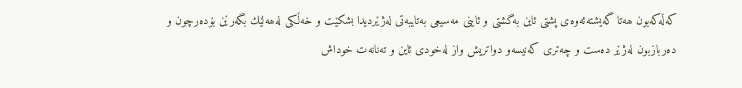کەڵەکەبون ھەتا گەیشتەئەوەی پشتی ئاین بەگشتی و ئاینی مەسیعی بەتایبەتی لەژێردیدا بشکێت و خەڵکی لەھەلێك بگەرێن بۆدەرچون و دەربازبون لەژێر دەست و چەتری کەنیسەو دواتریش واز لەخودی ئاین و تەنانەت خوداش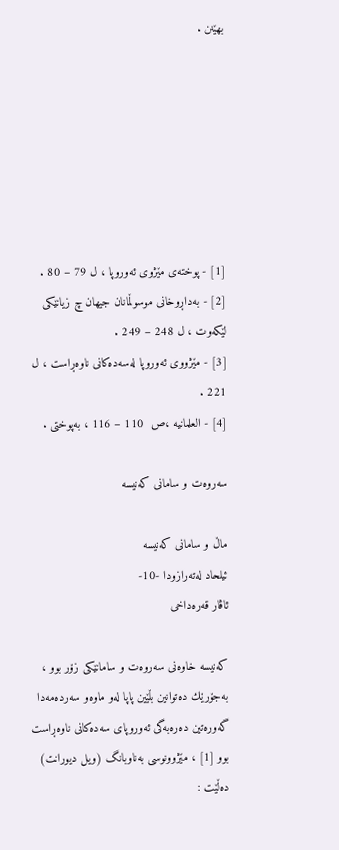بھێنن .







[1] - پوختەی مێژوی ئەوروپا ، ل 79 – 80 .
[2] - بەداڕوخانی موسوڵمانان جیھان چ زیانێکی لێکەوت ، ل 248 – 249 .
[3] - مێژووی ئەوروپا لەسەدەکانی ناوەڕاست ، ل 221 .
[4] - العلمانیە ،ص  110 – 116 ، بەپوختی .

سەروەت و سامانی کەنیسە

ماڵ و سامانی کەنیسە
ئیلحاد لەتەرازودا -10-
ئاڤار قەرەداخی

کەنیسە خاوەنی سەروەت و سامانێکی زۆر بوو ، بەجۆرێك دەتوانین بڵێین پاپا لەو ماوەو سەردەمەدا گەورەتین دەرەبەگی ئەوروپای سەدەکانی ناوەڕاست بوو [1] ، مێژوونوسی بەناوبانگ (ویل دیورانت) دەڵێت :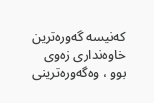کەنیسە گەورەترین خاوەنداری زەوی بوو ، وەگەورەترینی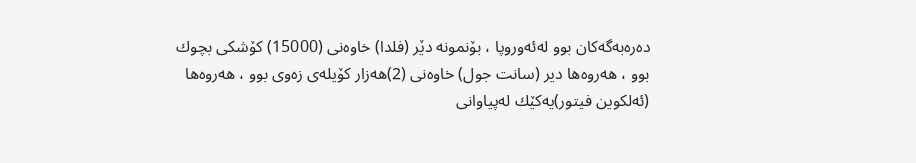دەرەبەگەکان بوو لەئەوروپا ، بۆنمونە دێر (فلدا) خاوەنی (15000) کۆشکی بچوك بوو ، ھەروەھا دیر (سانت جول) خاوەنی (2)ھەزار کۆیلەی زەوی بوو ، ھەروەھا (ئەلکوین فیتور)یەکێك لەپیاوانی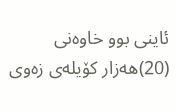ئاینی بوو خاوەنی (20)ھەزار کۆیلەی زەوی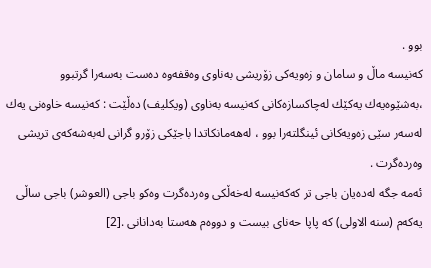بوو .
کەنیسە ماڵ و سامان و زەویەکی زۆریشی بەناوی وەقفەوە دەست بەسەرا گرتبوو ،بەشێوەیەك یەکێك لەچاکسازەکانی کەنیسە بەناوی (ویکلیف) دەڵێت : کەنیسە خاوەنی یەك لەسەر سێی زەویەکانی ئینگلتەرا بوو ، لەھەمانکاتدا باجێکی زۆرو گرانی لەبەشەکەی تریشی وەردەگرت .
ئەمە جگە لەدەیان باجی تر کەکەنیسە لەخەڵکی وەردەگرت وەکو باجی (العوشر) باجی ساڵی یەکەم (سنە الاولی) کە پاپا حەنای بیست و دووەم ھەستا بەدانانی .[2]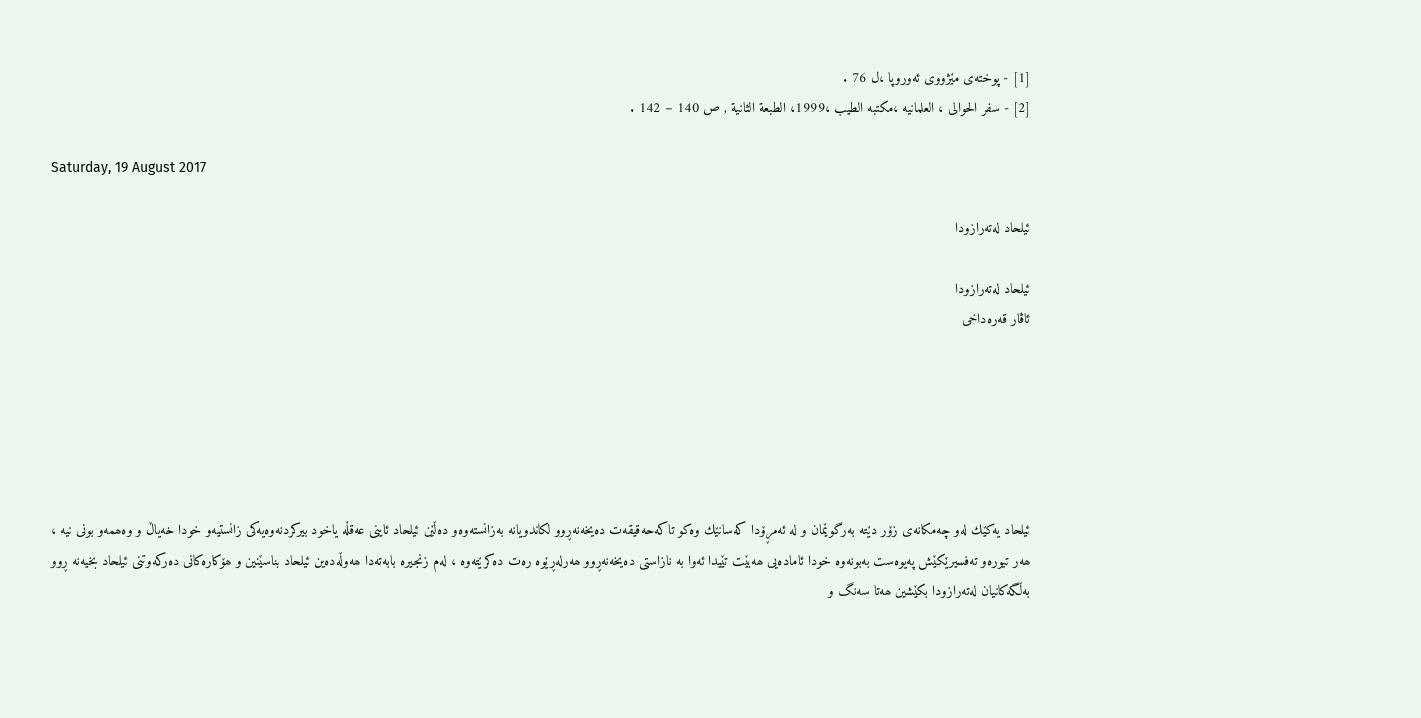[1] - پوختەی مێژووی ئەوروپا ،ل 76 .
[2] - سفر الحوالی ، العلمانیە ،مکتبە الطیب ،1999، الطبعة الثانية , ص 140 – 142 .

Saturday, 19 August 2017

ئیلحاد لەتەرازودا

ئیلحاد لەتەرازودا
ئاڤار قەرەداخی






ئیلحاد یەکێك لەو چەمکانەی زۆر دێتە بەرگوێمان و لە ئەمڕۆدا کەسانێك وەکو تاکەحەقیقەت دەیخەنەڕوو لکاندویانە بەزانستەوەو دەڵێن ئیلحاد ئاینی ‌عەقڵە یاخود بیرکردنەوەیەکی زانستیەو خودا خەیاڵ و وەھمەو بونی نیە ، ھەر تیورەو تەفسیرێکێش پەیوەست بەبونەوە خودا ئامادەیی ھەبێت تێیدا ئەوا بە نازاستی دەیخەنەڕوو ھەرلەڕێوە رەت دەکرێتەوە ، لەم زنجیرە بابەتەدا ھەوڵەدەین ئیلحاد بناسێنین و ھۆکارەکانی دەرکەوتنی ئیلحاد بخیەنە ڕوو بەڵگەکانیان لەتەرازودا بکێشین ھەتا سەنگ و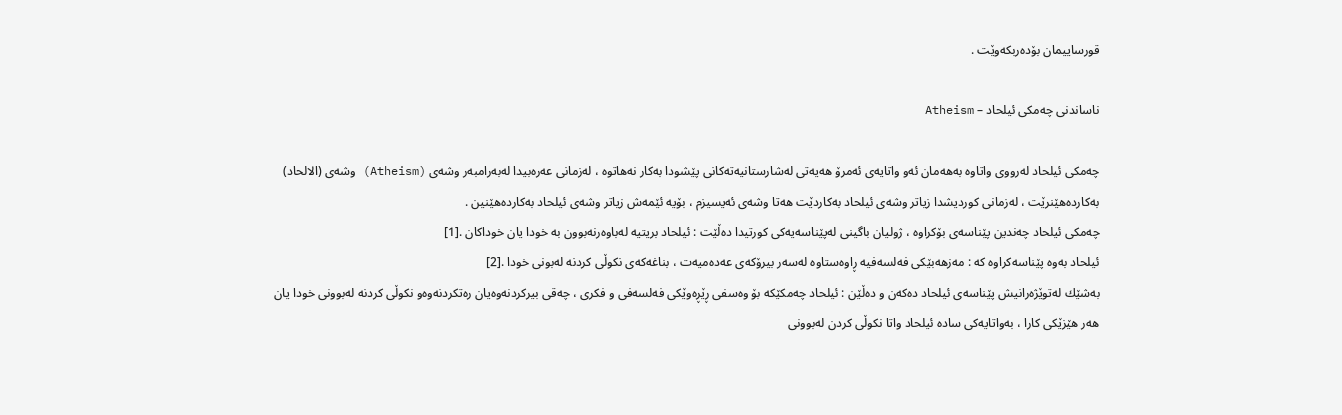قورساییمان بۆدەربکەوێت .

ناساندنی چەمکی ئیلحاد – Atheism

چەمکی ئیلحاد لەرووی واتاوە بەھەمان ئەو واتایەی ئەمرۆ ھەیەتی لەشارستانیەتەکانی پێشودا بەکار نەھاتوە ، لەزمانی عەرەبیدا لەبەرامبەر وشەی (Atheism) وشەی (الالحاد) بەکاردەھێنرێت ، لەزمانی کوردیشدا زیاتر وشەی ئیلحاد بەکاردێت ھەتا وشەی ئەیسیزم ، بۆیە ئێمەش زیاتر وشەی ئیلحاد بەکاردەھێنین .
چەمکی ئیلحاد چەندین پێناسەی بۆکراوە ، ژولیان باگینی لەپێناسەیەکی کورتیدا دەڵێت : ئیلحاد بریتیە لەباوەرنەبوون بە خودا یان خوداکان .[1]
ئیلحاد بەوە پێناسەکراوە کە : مەزھەبێکی فەلسەفیە ڕاوەستاوە لەسەر بیرۆکەی عەدەمیەت ، بناغەکەی نکوڵی کردنە لەبونی خودا .[2]
بەشێك لەتوێژەرانیش پێناسەی ئیلحاد دەکەن و دەڵێن : ئیلحاد چەمکێکە بۆ وەسفی ڕێڕەوێکی فەلسەفی و فکری ، چەقی بیرکردنەوەیان رەتکردنەوەو نکوڵی کردنە لەبوونی خودا یان ھەر ھێزێكی کارا ، بەواتایەکی سادە ئیلحاد واتا نکوڵی کردن لەبوونی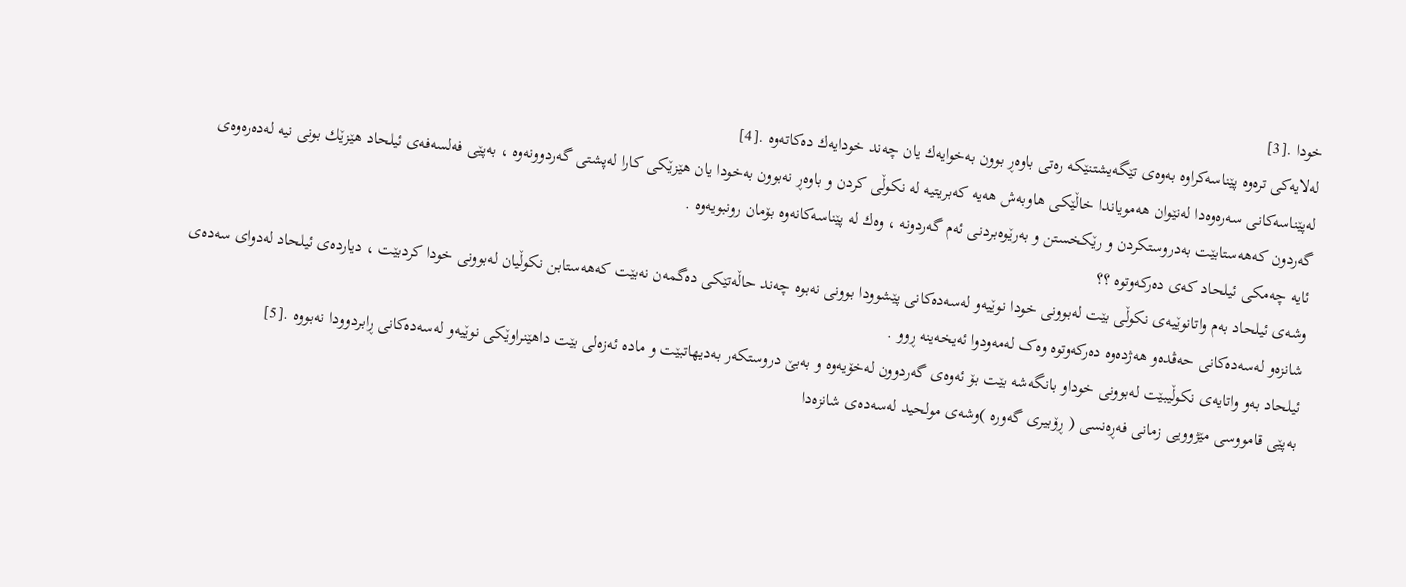خودا .[3]
لەلایەکی ترەوە پێناسەکراوە بەوەی تێگەیشتنێکە رەتی باوەڕ بوون بەخوایەك یان چەند خودایەك دەکاتەوە .[4]
لەپێناسەکانی سەرەوەدا لەنێوان ھەمویاندا خاڵێکی ھاوبەش ھەیە کەبریتیە لە نکوڵی کردن و باوەڕ نەبوون بەخودا یان ھێزێکی کارا لەپشتی گەردوونەوە ، بەپێی فەلسەفەی ئیلحاد ھێزێك بونی نیە لەدەرەوەی گەردون کەھەستابێت بەدروستکردن و رێکخستن و بەرێوەبردنی ئەم گەردونە ، وەك لە پێناسەکانەوە بۆمان رونبویەوە .
ئایە چەمکی ئیلحاد کەی دەرکەوتوە ؟؟
وشەی ئیلحاد بەم واتانوێیەی نکوڵی بێت لەبوونی خودا نوێیەو لەسەدەکانی پێشوودا بوونی نەبوە چەند حاڵەتێکی دەگمەن نەبێت کەهەستابن نکوڵیان لەبوونی خودا کردبێت ، دیاردەی ئیلحاد لەدوای سەدەی شانزەو لەسەدەکانی حەڤدەو هەژدەوە دەرکەوتوە وەک لەمەودوا ئەیخەینە ڕوو .
ئیلحاد بەو واتایەی نکوڵیبێت لەبوونی خوداو بانگەشە بێت بۆ ئەوەی گەردوون لەخۆیەوە و بەبێ دروستکەر بەدیهاتبێت و مادە ئەزەلی بێت داهێنراوێکی نوێیەو لەسەدەکانی ڕابردوودا نەبووە .[5]
بەپێی قامووسی مێژوویی زمانی فەڕەنسی ( ڕۆبیری گەورە )وشەی مولحید لەسەدەی شانزەدا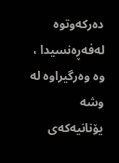دەرکەوتوە لەفەڕەنسیدا ، وە وەرگیراوە لە وشە یۆنانیەکەی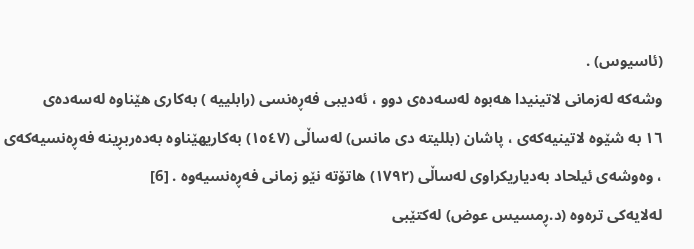(ئاسیوس) .
وشەکە لەزمانی لاتینیدا هەبوە لەسەدەی دوو ، ئەدیبی فەڕەنسی (رابلییه ) بەکاری هێناوە لەسەدەی
۱٦ بە شێوە لاتینیەکەی ، پاشان (بللیته دی مانس) لەساڵی (۱٥٤۷) بەکاریهێناوە بەدەربڕینە فەڕەنسیەکەی ، وەوشەی ئیلحاد بەدیاریکراوی لەساڵی (۱۷۹۲) هاتۆتە نێو زمانی فەڕەنسیەوە . [6]
لەلایەکی ترەوە (د.ڕمسیس عوض) لەکتێبی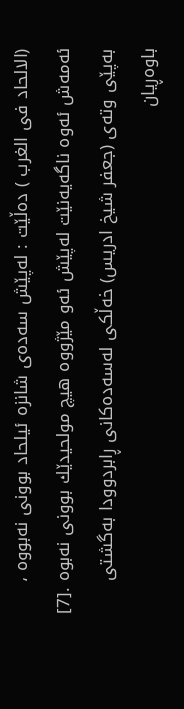(الالحاد فی الغرب ) دەڵێت : لەپێش سەدەی شانزە ئیلحاد بوونی نەبووە ، ئەمەش ئەوە ناگەیەنێت لەپێش ئەو مێژووە هیچ مولحیدێك بوونی نەبوە .[7]
بەپێی وتەی (جعفر شیخ ادریس) خەڵکی لەسەدەکانی ڕابردوودا بەگشتی باوەڕیان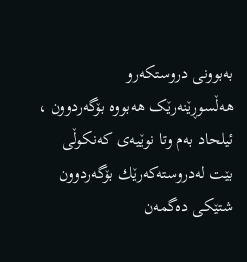بەبوونی دروستکەرو هەڵسوڕێنەرێک هەبووە بۆگەردوون ، ئیلحاد بەم وتا نوێیەی کەنکوڵی بێت لەدروستەکەرێك بۆگەردوون شتێکی دەگمەن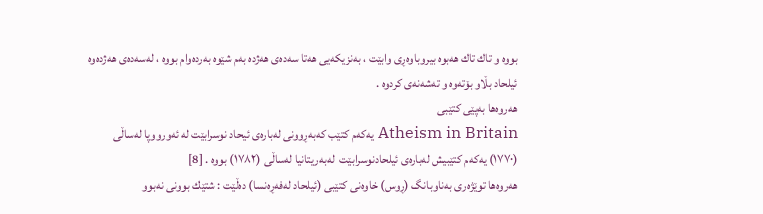بووە و تاك تاك هەبوە بیروباوەڕی وابێت ، بەنزیکەیی هەتا سەدەی هەژدە بەم شێوە بەردەوام بووە ، لەسەدەی هەژدەوە ئیلحاد بڵاو بۆتەوە و تەشەنەی کردوە .
هەروەها بەپێی کتێبی
Atheism in Britain یەکەم کتێب کەبەڕوونی لەبارەی ئیحاد نوسرابێت لە ئەورووپا لەساڵی (۱۷۷۰) یەکەم کتێبیش لەبارەی ئیلحادنوسرابێت  لەبەریتانیا لەساڵی (۱۷٨۲) بووە . [8]
هەروەها توێژەری بەناوبانگ (ڕوس) خاوەنی کتێبی (ئیلحاد لەفەڕەنسا) دەڵێت : شتێك بوونی نەبوو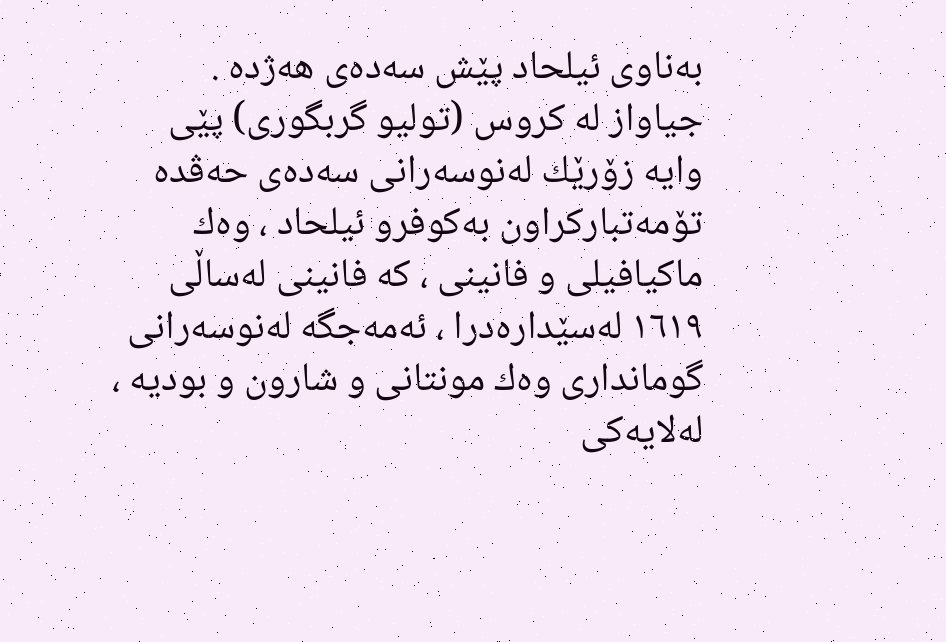بەناوی ئیلحاد پێش سەدەی هەژدە .
جیاواز لە کروس (تولیو گربگوری) پێی وایە زۆرێك لەنوسەرانی سەدەی حەڤدە تۆمەتبارکراون بەکوفرو ئیلحاد ، وەك ماکیافیلی و فانینی ، کە فانینی لەساڵی
۱٦۱۹ لەسێدارەدرا ، ئەمەجگە لەنوسەرانی گومانداری وەك مونتانی و شارون و بودیە ، لەلایەکی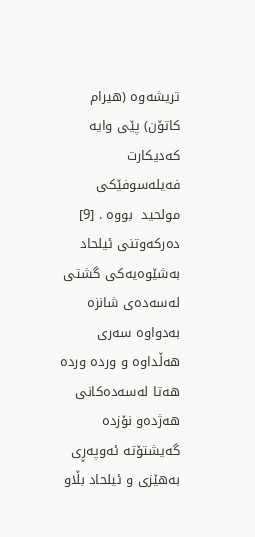تریشەوە (هیرام کاتۆن) پێی وایە کەدیکارت فەیلەسوفێکی مولحید  بووە . [9]
دەرکەوتنی ئیلحاد بەشێوەیەکی گشتی لەسەدەی شانزە بەدواوە سەری هەڵداوە و وردە وردە هەتا لەسەدەکانی هەژدەو نۆزدە گەیشتۆتە ئەوپەڕی بەهێزی و ئیلحاد بڵاو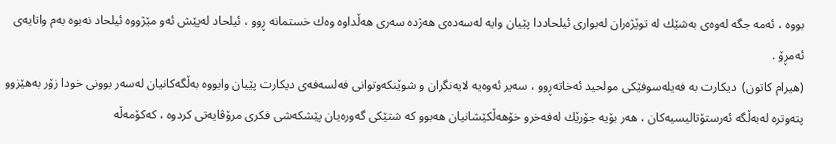بووە ، ئەمە جگە لەوەی بەشێك لە توێژەران لەبواری ئیلحاددا پێیان وایە لەسەدەی هەژدە سەری هەڵداوە وەك خستمانە ڕوو ، ئیلحاد لەپێش ئەو مێژووە ئیلحاد نەبوە بەم واتایەی ئەمڕۆ .
(هیرام کاتون)  دیکارت بە فەیلەسوفێکی مولحید ئەخاتەڕوو ، سەیر ئەوەیە لایەنگران و شوێنکەوتوانی فەلسەفەی دیکارت پێیان وابووە بەڵگەکانیان لەسەر بوونی خودا زۆر بەهێزوو پتەوترە لەبەڵگە ئەرستۆتالیسیەکان ، هەر بۆیە جۆرێك لەفەخرو خۆهەڵکێشانیان هەبوو کە شتێکی گەورەیان پێشکەشی فکری مرۆڤایەتی کردوە ، کەکۆمەڵە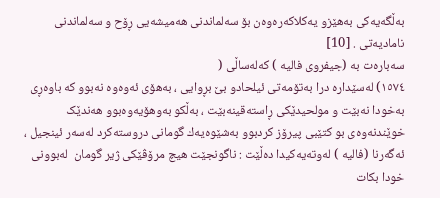بەڵگەیەکی بەهێزو یەکلاکەرەوەن بۆ سەلماندنی هەمیشەیی ڕۆح و سەلماندنی نامادیەتی . [10]
سەبارەت بە (جیفروی فالیه ) کەلەساڵی (
۱٥۷٤) لەسێدارە درا بەتۆمەتی ئیلحادو بێ بڕوایی ، بەهۆی ئەوەوە نەبوو کە باوەڕی بەخودا نەبێت و مولحیدێکی ڕاستەقینەبێت ، بەڵکو بەوهۆیەوەبوو هەندێک خوێندنەوەی بو کتێبی پیرۆز کردبوو بەشێوەیەك گومانی دروستەکرد لەسەر ئینجیل ، ئەگەرنا (فالیه ) لەوتەیەکیدا دەڵێت : ناگونجێت هیچ مرۆڤێکی ژیر گومان  لەبوونی خودا بکات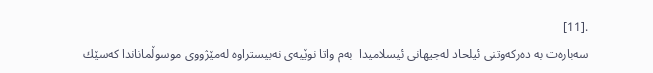.[11]
سەبارەت بە دەرکەوتنی ئیلحاد لەجیهانی ئیسلامیدا  بەم واتا نوێیەی نەبیستراوە لەمێژووی موسوڵماناندا کەسێك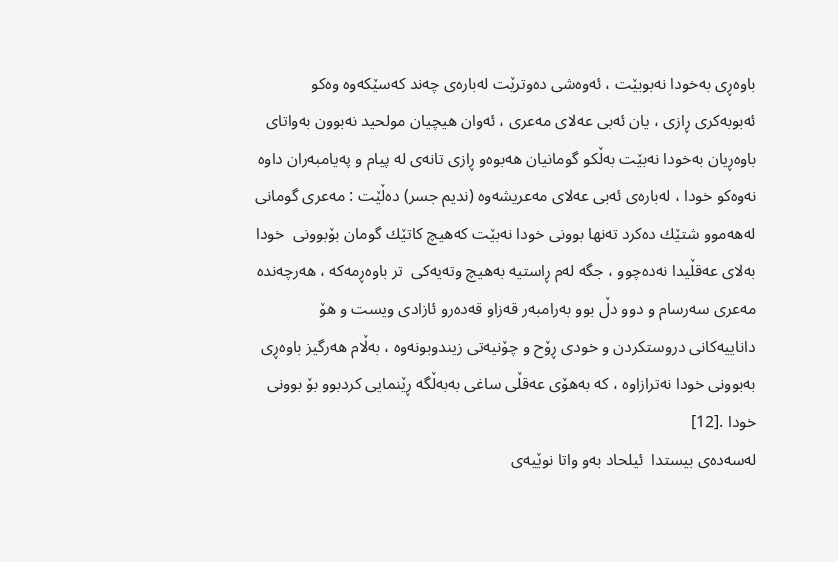باوەڕی بەخودا نەبوبێت ، ئەوەشی دەوترێت لەبارەی چەند کەسێکەوە وەکو ئەبوبەکری ڕازی ، یان ئەبی عەلای مەعری ، ئەوان هیچیان مولحید نەبوون بەواتای باوەڕیان بەخودا نەبێت بەڵکو گومانیان هەبوەو ڕازی تانەی لە پیام و پەیامبەران داوە نەوەکو خودا ، لەبارەی ئەبی عەلای مەعریشەوە (ندیم جسر) دەڵێت : مەعری گومانی لەهەموو شتێك دەکرد تەنها بوونی خودا نەبێت کەهیچ کاتێك گومان بۆبوونی  خودا بەلای عەقڵیدا نەدەچوو ، جگە لەم ڕاستیە بەهیچ وتەیەکی  تر باوەڕمەکە ، هەرچەندە مەعری سەرسام و دوو دڵ بوو بەرامبەر قەزاو قەدەرو ئازادی ویست و هۆ داناییەکانی دروستکردن و خودی ڕۆح و چۆنیەتی زیندوبونەوە ، بەڵام هەرگیز باوەڕی بەبوونی خودا نەترازاوە ، کە بەهۆی عەقڵی ساغی بەبەڵگە ڕێنمایی کردبوو بۆ بوونی خودا .[12]
لەسەدەی بیستدا  ئیلحاد بەو واتا نوێیەی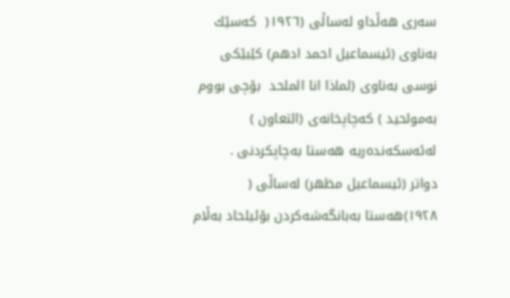سەری هەڵداو لەساڵی (۱۹۲٦(  کەسێك بەناوی (ئیسماعیل احمد ادهم) کێبێکی نوسی بەناوی (لماذا انا الملحد  بۆچی بووم بەمولحید ) کەچاپخانەی (التعاون ) لەئەسکەندەریە هەستا بەچاپکردنی .
دواتر (ئیسماعیل مظهر) لەساڵی (
۱۹۲٨)هەستا بەبانگەشەکردن بۆئیلحاد بەڵام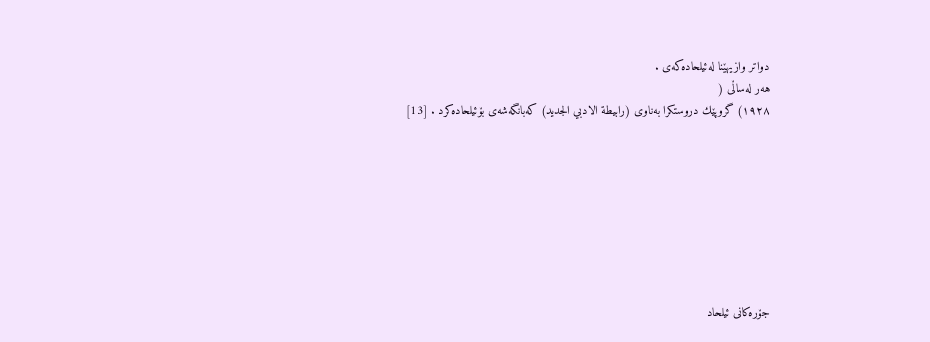دواتر وازیهێنا لەئیلحادەکەی .
هەر لەساڵی (
۱۹۲٨) گروپێك دروستکرا بەناوی (رابيطة الادبي الجديد) کەبانگەشەی بۆئیلحادەکرد . [13]








جۆرەکانی ئیلحاد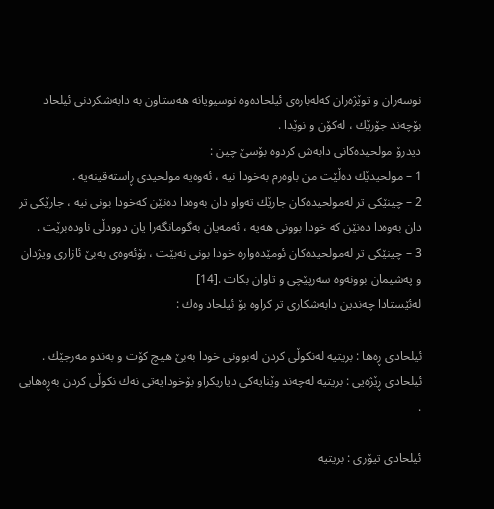نوسەران و توێژەران کەلەبارەی ئیلحادەوە نوسیویانە ھەستاون بە دابەشکردنی ئیلحاد بۆچەند جۆرێك ، لەکۆن و نوێدا .
دیدرۆ مولحیدەکانی دابەش کردوە بۆسێ چین :
1 – مولحیدێك دەڵێت من باوەرم بەخودا نیە ، ئەوەیە مولحیدی ڕاستەقینەیە .
2 – چینێکی تر لەمولحیدەکان جارێك تەواو دان بەوەدا دەنێن کەخودا بونی نیە ، جارێکی تر دان بەوەدا دەنێن کە خودا بوونی ھەیە ، ئەمەیان بەگومانگەرا یان دوودڵی ناودەبرێت .
3 – چینێکی تر لەمولحیدەکان ئومێدەوارە خودا بونی نەبێت ، بۆئەوەی بەبێ ئازاری ویژدان و پەشیمان بوونەوە سەرپێچی و تاوان بکات .[14]
لەئێستادا چەندین دابەشکاری تر کراوە بۆ ئیلحاد وەك :

ئیلحادی ڕەھا : بریتیە لەنکوڵی کردن لەبوونی خودا بەبێ ھیچ کۆت و بەندو مەرجێك .
ئیلحادی ڕێژەیی : بریتیە لەچەند وێنایەکی دیاریکراو بۆخودایەتی نەك نکوڵی کردن بەڕەھایی .

ئیلحادی تیۆری : بریتیە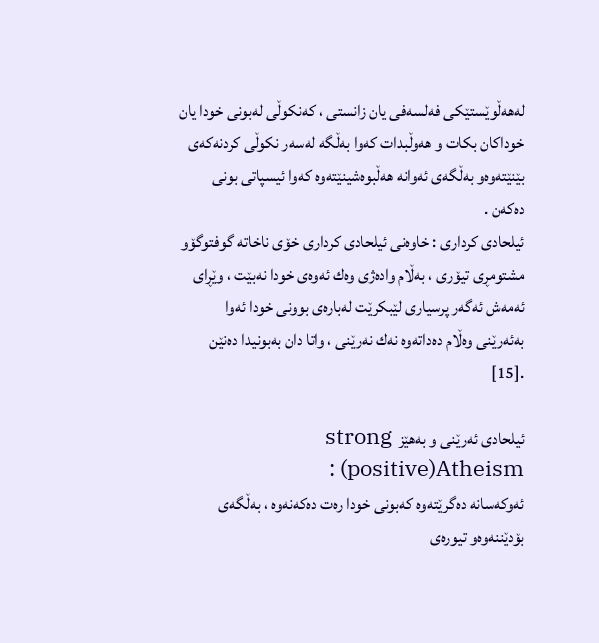لەھەڵوێستێکی فەلسەفی یان زانستی ، کەنکوڵی لەبونی خودا یان خوداکان بکات و ھەوڵبدات کەوا بەڵگە لەسەر نکوڵی کردنەکەی بێنێتەوەو بەڵگەی ئەوانە ھەڵبوەشینێتەوە کەوا ئیسپاتی بونی دەکەن .
ئیلحادی کرداری : خاوەنی ئیلحادی کرداری خۆی ناخاتە گوفتوگۆو مشتومڕی تیۆری ، بەڵام وادەژی وەك ئەوەی خودا نەبێت ، وێڕای ئەمەش ئەگەر پرسیاری لێبکرێت لەبارەی بوونی خودا ئەوا بەئەرێنی وەڵام دەداتەوە نەك نەرێنی ، واتا دان بەبونیدا دەنێن .[15]

ئیلحادی ئەرێنی و بەھێز  strong (positive)Atheism :
ئەوکەسانە دەگرێتەوە کەبونی خودا رەت دەکەنەوە ، بەڵگەی بۆدێننەوەو تیورەی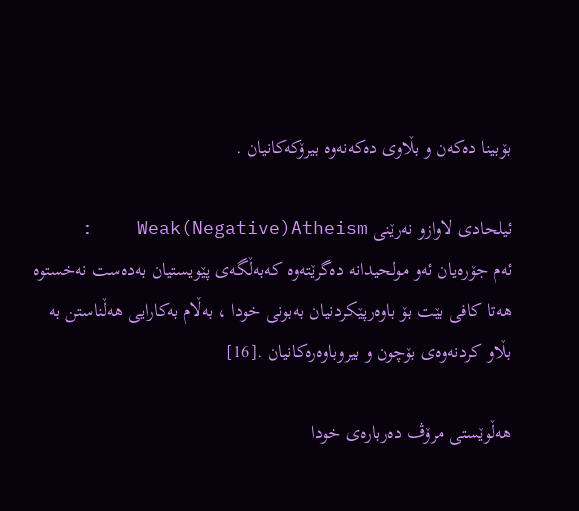بۆبینا دەکەن و بڵاوی دەکەنەوە بیرۆکەکانیان .

ئیلحادی لاوازو نەرێنی Weak(Negative)Atheism    :
ئەم جۆرەیان ئەو مولحیدانە دەگرێتەوە کەبەڵگەی پێویستیان بەدەست نەخستوە ھەتا کافی بێت بۆ باوەرپێکردنیان بەبونی خودا ، بەڵام بەکارایی ھەڵناستن بە بڵاو کردنەوەی بۆچون و بیروباوەرەکانیان .[16]

ھەڵوێستی مرۆڤ دەربارەی خودا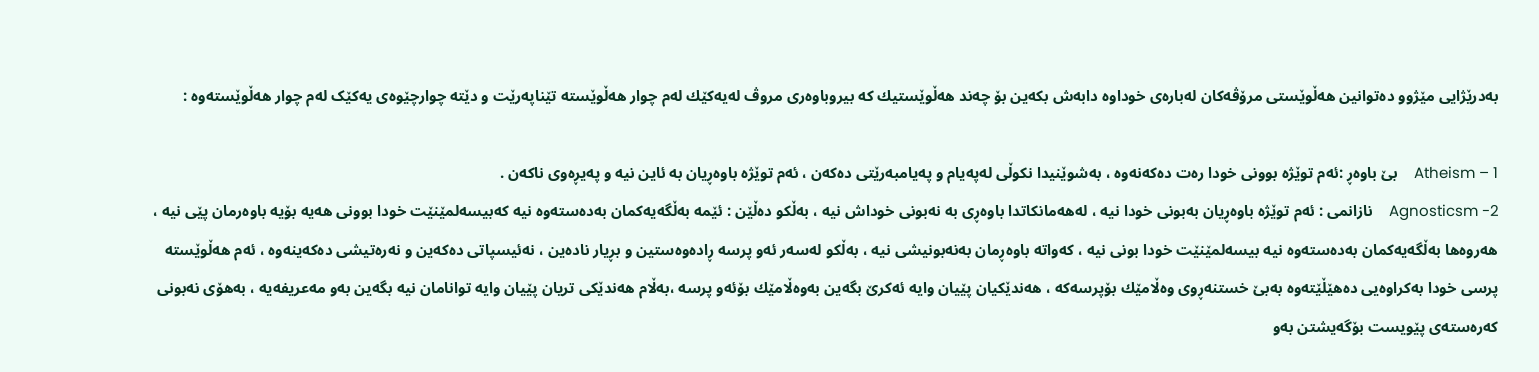بەدرێژایی مێژوو دەتوانین ھەڵوێستی مرۆڤەکان لەبارەی خوداوە دابەش بکەین بۆ چەند ھەڵوێستیك کە بیروباوەری مروڤ لەیەکێك لەم چوار ھەڵوێستە تێناپەرێت و دێتە چوارچێوەی یەکێک لەم چوار ھەڵوێستەوە :

1 – Atheism    بێ باوەڕ :ئەم توێژە بوونی خودا رەت دەکەنەوە ، بەشوێنیدا نکوڵی لەپەیام و پەیامبەرێتی دەکەن ، ئەم توێژە باوەڕیان بە ئاین نیە و پەیڕەوی ناکەن .
2- Agnosticsm    نازانمی : ئەم توێژە باوەڕیان بەبونی خودا نیە ، لەھەمانکاتدا باوەڕی بە نەبونی خوداش نیە ، بەڵکو دەڵێن : ئێمە بەڵگەیەکمان بەدەستەوە نیە کەبیسەلمێنێت خودا بوونی ھەیە بۆیە باوەرمان پێی نیە ، ھەروەھا بەڵگەیەکمان بەدەستەوە نیە بیسەلمێنێت خودا بونی نیە ، کەواتە باوەڕمان بەنەبونیشی نیە ، بەڵکو لەسەر ئەو پرسە ڕادەوەستین و بڕیار نادەین ، نەئیسپاتی دەکەین و نەرەتیشی دەکەینەوە ، ئەم ھەڵوێستە پرسی خودا بەکراوەیی دەھێڵێتەوە بەبێ خستنەڕوی وەڵامێك بۆپرسەکە ، ھەندێکیان پێیان وایە ئەکرێ بگەین بەوەڵامێك بۆئەو پرسە ،بەڵام ھەندێكی تریان پێیان وایە توانامان نیە بگەین بەو مەعریفەیە ، بەھۆی نەبونی کەرەستەی پێویست بۆگەیشتن بەو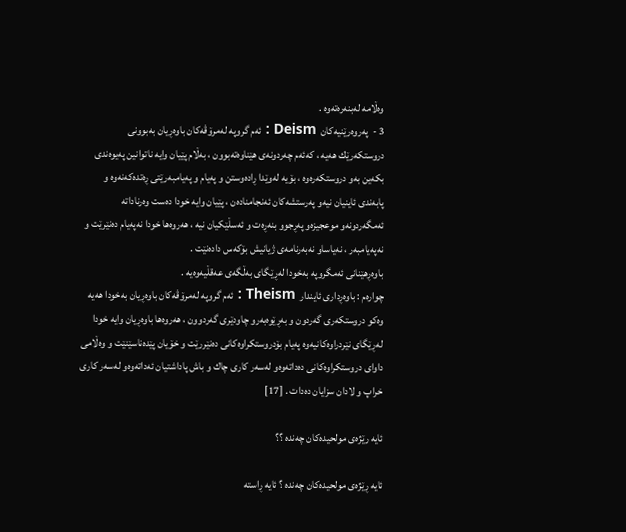وەڵامە لەبنەرەتەوە .
3 -  پەروەرێنیەکان  Deism : ئەم گروپە لەمرۆڤەکان باوەڕیان بەبوونی دروستکەرێك هەیە ، کەئەم چەردونەی هێناوەتەبوون ، بەڵام پێیان وایە ناتوانین پەیوەندی بکەین بەو دروستکەرەوە ، بۆیە لەوێدا ڕادەوستن و پەیام و پەیامبەرێتی ڕەتدەکەنەوە و پابەندی ئاینیان نیەو پەرستشەکان ئەنجامنادەن ، پێیان وایە خودا دەست وەرناداتە ئەمگەردونەو موعجیزەو پەڕجوو بنەڕەت و ئەسڵێکیان نیە ، هەروەها خودا نەپەیام دەنێرێت و نەپەیامبەر ، نەیاساو نەبەرنامەی ژیانیش بۆکەس دادەنێت .
باوەڕهێنانی ئەمگروپە بەخودا لەڕێگای بەڵگەی عەقڵیەوەیە .
چوارەم : باوەڕداری ئایندار  Theism : ئەم گروپە لەمرۆڤەکان باوەڕیان بەخودا هەیە وەکو دروستکەری گەردون و بەڕێوەبەرو چاودێری گەردوون ، هەروەها باوەڕیان وایە خودا لەڕێگای نێردراوەکانیەوە پەیام بۆدروستکراوەکانی دەنێررێت و خۆیان پێدەناسێنێت و وەڵامی داوای دروستکراوەکانی دەداتەوەو لەسەر کاری چاك و باش پاداشتیان ئەداتەوەو لەسەر کاری خراپ و لادان سزایان دەدات . [17]

ئایە رێژەی مولحیدەکان چەندە ؟؟

ئایە ڕێژەی مولحیدەکان چەندە ؟ ئایە ڕاستە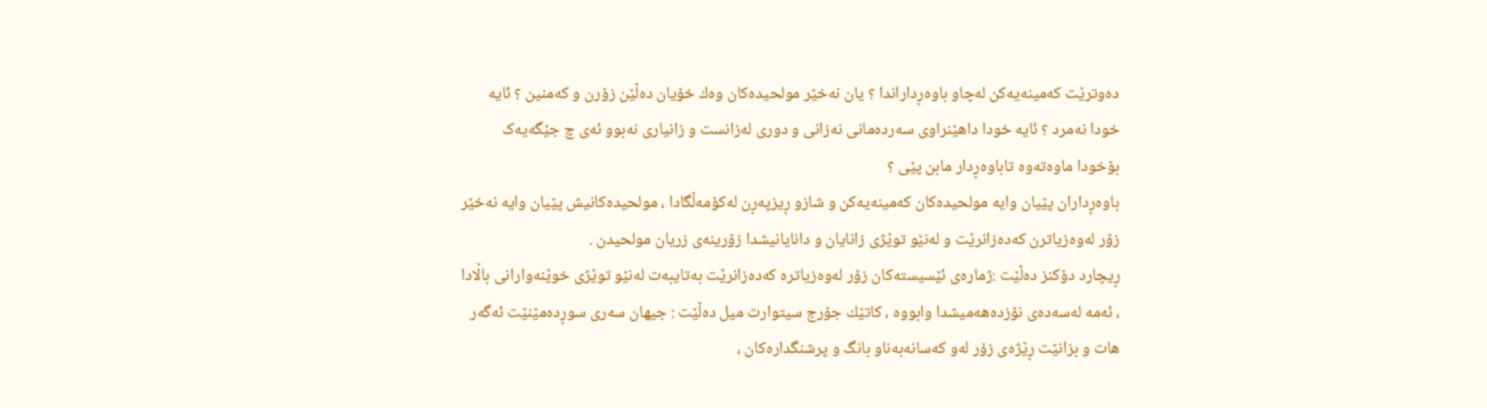دەوترێت کەمینەیەکن لەچاو باوەڕداراندا ؟ یان نەخێر مولحیدەکان وەك خۆیان دەڵێن زۆرن و کەمنین ؟ ئایە خودا نەمرد ؟ ئایە خودا داهێنراوی سەردەمانی نەزانی و دوری لەزانست و زانیاری نەبوو ئەی چ جێگەیەک بۆخودا ماوەتەوە تاباوەڕدار مابن پێی ؟
باوەڕداران پێیان وایە مولحیدەکان کەمینەیەکن و شازو ڕیزپەڕن لەکۆمەڵگادا ، مولحیدەکانیش پێیان وایە نەخێر زۆر لەوەزیاترن کەدەزانرێت و لەنێو توێژی زانایان و دانایانیشدا زۆرینەی زریان مولحیدن .
ڕیچارد دۆکنز دەڵێت :ژمارەی ئێسیستەکان زۆر لەوەزیاترە کەدەزانرێت بەتایبەت لەنێو توێژی خوێنەوارانی باڵادا ، ئەمە لەسەدەی نۆزدەهەمیشدا وابووە ، کاتێك جۆرج سیتوارت میل دەڵێت : جیهان سەری سوڕدەمێنێت ئەگەر هات و بزانێت ڕێژەی زۆر لەو کەسانەبەناو بانگ و پرشنگدارەکان ،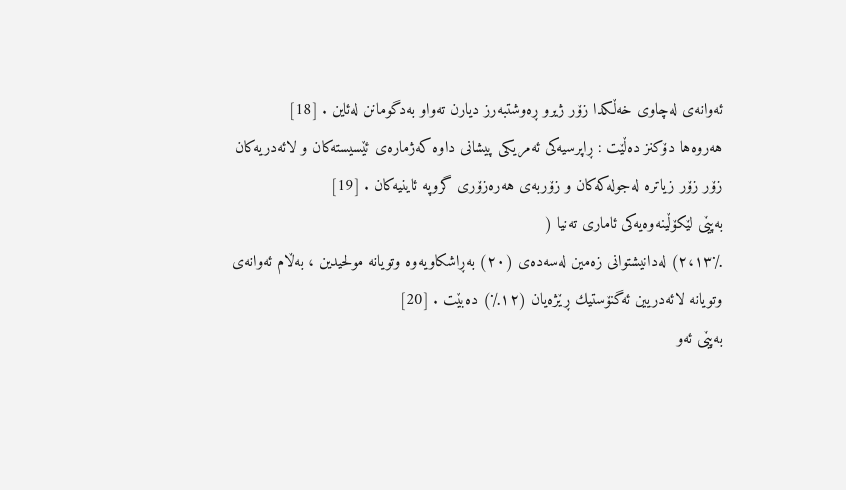ئەوانەی لەچاوی خەڵکدا زۆر ژیرو ڕەوشتبەرز دیارن تەواو بەدگومانن لەئاین . [18]
هەروەها دۆکنز دەڵێت : ڕاپرسیەکی ئەمریکی پیشانی داوە کەژمارەی ئێسیستەکان و لائەدریەکان زۆر زۆر زیاترە لەجولەکەکان و زۆربەی هەرەزۆری گروپە ئاینیەکان . [19]
بەپێی لێکۆڵینەوەیەکی ئاماری تەنیا (
۲،۱۳٪) لەدانیشتوانی زەمین لەسەدەی (۲۰) بەڕاشکاویەوە وتویانە مولحیدین ، بەڵام ئەوانەی وتویانە لائەدریین ئەگنۆستیك ڕێژەیان (۱۲٪) دەبێت . [20]
بەپێی ئەو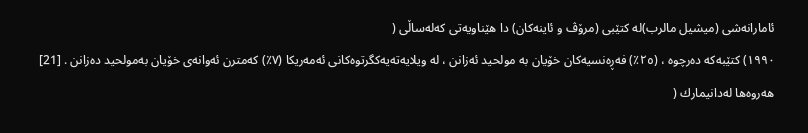ئامارانەشی (میشیل مالرب)لە کتێبی (مرۆڤ و ئاینەکان) دا هێناویەتی کەلەساڵی (
۱۹۹۰) کتێبەکە دەرچوە ، (۲٥٪) فەڕەنسیەکان خۆیان بە مولحید ئەزانن ، لە ویلایەتەیەکگرتوەکانی ئەمەریکا (۷٪) کەمترن ئەوانەی خۆیان بەمولحید دەزانن . [21]
هەروەها لەدانیمارك (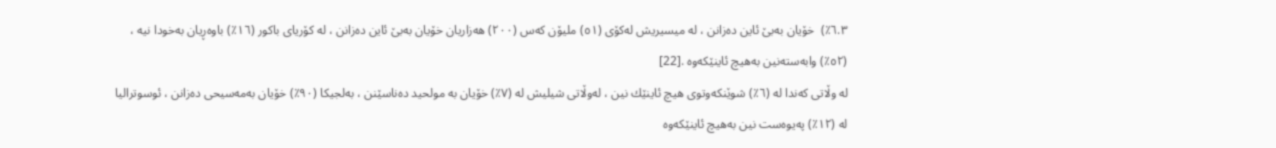۳.٦٪)  خۆیان بەبێ ئاین دەزانن ، لە میسیریش لەکۆی (٥۱) ملیۆن کەس (۲۰۰) هەزاریان خۆیان بەبێ ئاین دەزانن ، لە کۆریای باکور (۱٦٪) باوەڕیان بەخودا نیە ، (٥۲٪) وابەستەنین بەهیچ ئاینێکەوە .[22]
لە وڵاتی کەندا لە (٦٪) شوێنکەوتوی هیچ ئاینێك نین ، لەوڵاتی شیلیش لە (۷٪) خۆیان بە مولحید دەناسێنن ، بەلجیکا (۹۰٪) خۆیان بەمەسیحی دەزانن ، ئوسوترالیا لە (۱۲٪) پەیوەست نین بەهیچ ئاینێکەوە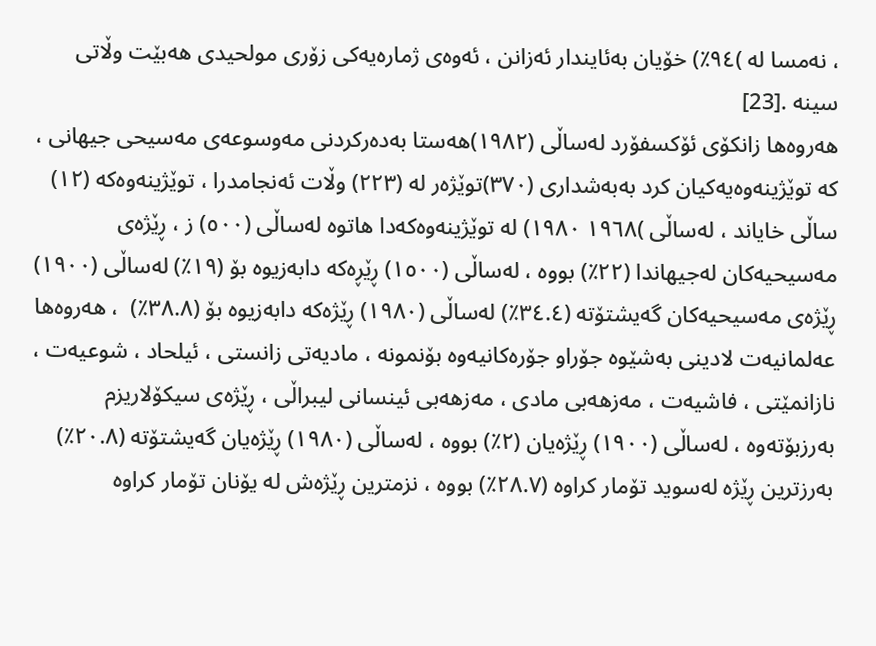، نەمسا لە )۹٤٪) خۆیان بەئایندار ئەزانن ، ئەوەی ژمارەیەکی زۆری مولحیدی هەبێت وڵاتی سینە .[23]
ھەروەھا زانکۆی ئۆکسفۆرد لەساڵی (۱۹٨۲)هەستا بەدەرکردنی مەوسوعەی مەسیحی جیهانی ، کە توێژینەوەیەکیان کرد بەبەشداری (۳۷۰)توێژەر لە (۲۲۳) وڵات ئەنجامدرا ، توێژینەوەکە (۱۲) ساڵی خایاند ، لەساڵی )۱۹٦٨ ۱۹٨۰) لە توێژینەوەکەدا هاتوە لەساڵی (٥۰۰) ز ، ڕێژەی مەسیحیەکان لەجیهاندا (۲۲٪) بووە ، لەساڵی (۱٥۰۰) ڕێڕەکە دابەزیوە بۆ (۱۹٪) لەساڵی (۱۹۰۰) ڕێژەی مەسیحیەکان گەیشتۆتە (۳٤.٤٪) لەساڵی (۱۹٨۰) ڕێژەکە دابەزیوە بۆ (۳٨.٨٪)  ، هەروەها عەلمانیەت لادینی بەشێوە جۆراو جۆرەکانیەوە بۆنمونە ، مادیەتی زانستی ، ئیلحاد ، شوعیەت ، نازانمێتی ، فاشیەت ، مەزهەبی مادی ، مەزهەبی ئینسانی لیبراڵی ، ڕێژەی سیکۆلاریزم بەرزبۆتەوە ، لەساڵی (۱۹۰۰) ڕێژەیان (۲٪) بووە ، لەساڵی (۱۹٨۰) ڕێژەیان گەیشتۆتە (۲۰.٨٪) بەرزترین ڕێژە لەسوید تۆمار کراوە (۲٨.۷٪) بووە ، نزمترین ڕێژەش لە یۆنان تۆمار کراوە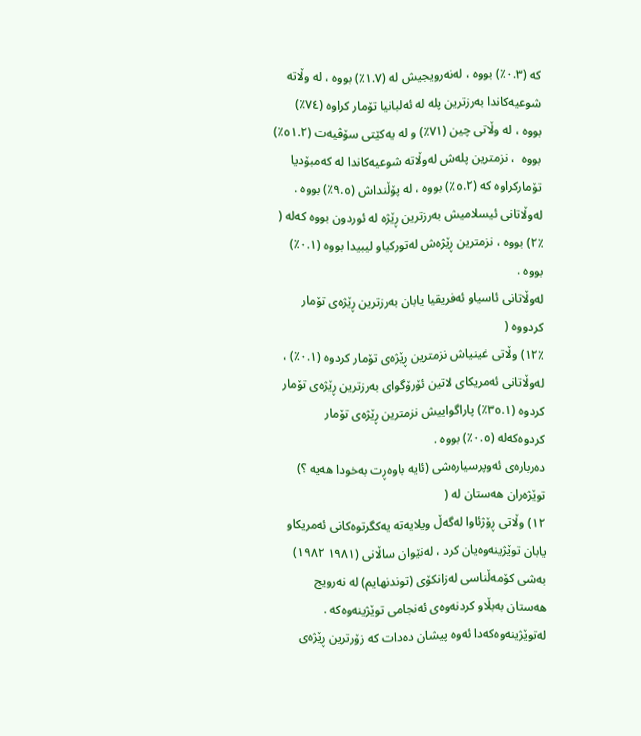کە (۰.۳٪) بووە ، لەنەرویجیش لە (۱.۷٪) بووە ، لە وڵاتە شوعیەکاندا بەرزترین پلە لە ئەلبانیا تۆمار کراوە (۷٤٪) بووە ، لە وڵاتی چین (۷۱٪) و لە یەکێتی سۆڤیەت (٥۱.۲٪) بووە  ، نزمترین پلەش لەوڵاتە شوعیەکاندا لە کەمبۆدیا تۆمارکراوە کە (٥.۲٪) بووە ، لە پۆڵنداش (۹.٥٪) بووە .
لەوڵاتانی ئیسلامیش بەرزترین ڕێژە لە ئوردون بووە کەلە (
۲٪) بووە ، نزمترین ڕێژەش لەتورکیاو لیبیدا بووە (۰.۱٪) بووە .
لەوڵاتانی ئاسیاو ئەفریقیا یابان بەرزترین ڕێژەی تۆمار کردووە (
۱۲٪) وڵاتی غینیاش نزمترین ڕێژەی تۆمار کردوە (۰.۱٪) ، لەوڵاتانی ئەمریکای لاتین ئۆرۆگوای بەرزترین ڕێژەی تۆمار کردوە (۳٥.۱٪) پاراگواییش نزمترین ڕێژەی تۆمار کردوەکەلە (۰.٥٪) بووە .
دەربارەی ئەوپرسیارەشی (ئایە باوەڕت بەخودا هەیە ؟) توێژەران هەستان لە (
۱۲) وڵاتی ڕۆژئاوا لەگەڵ ویلایەتە یەکگرتوەکانی ئەمریکاو یابان توێژینەوەیان کرد ، لەنێوان ساڵانی (۱۹٨۱ ۱۹٨۲) بەشی کۆمەڵناسی لەزانکۆی (توندنهایم) لە نەرویج هەستان بەبڵاو کردنەوەی ئەنجامی توێژینەوەکە .
لەتوێژینەوەکەدا ئەوە پیشان دەدات کە زۆرترین ڕێژەی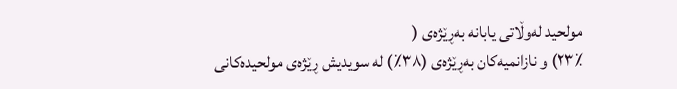مولحید لەوڵاتی یابانە بەڕێژەی (
۲۳٪) و نازانمیەکان بەڕێژەی (۳٨٪) لە سویدیش ڕێژەی مولحیدەکانی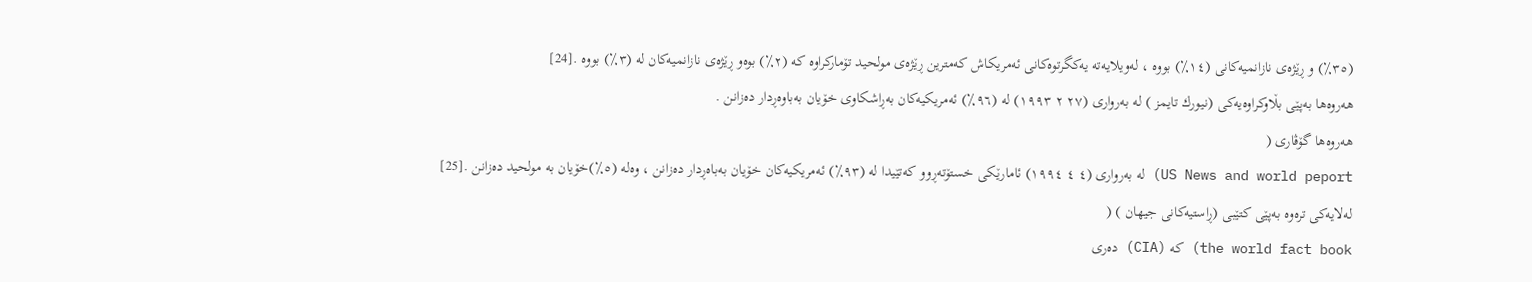(۳٥٪) و ڕێژەی نازانمیەکانی (۱٤٪) بووە ، لەویلایەتە یەکگرتوەکانی ئەمریکاش کەمترین ڕێژەی مولحید تۆمارکراوە کە (۲٪) بوەو ڕێژەی نازانمیەکان لە (۳٪) بووە .[24]
هەروەها بەپێی بڵاوکراوەیەکی (نیورك تایمز ) لە بەرواری (۲۷ ۲ ۱۹۹۳) لە (۹٦٪) ئەمریکیەکان بەڕاشکاوی خۆیان بەباوەڕدار دەزانن .
هەروەها گۆڤاری (
US News and world peport) لە بەرواری (٤ ٤ ۱۹۹٤) ئامارێکی خستۆتەڕوو کەتێیدا لە (۹۳٪) ئەمریکیەکان خۆیان بەباەڕدار دەزانن ، وەلە (٥٪)خۆیان بە مولحید دەزانن .[25]
لەلایەکی ترەوە بەپێی کتێبی (ڕاستیەکانی جیهان ) (
the world fact book) کە (CIA) دەری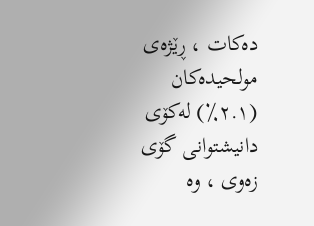دەکات ، ڕێژەی مولحیدەکان (۲.۱٪) لەکۆی دانیشتوانی گۆی زەوی ، وە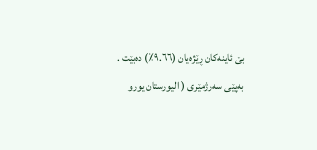بێ ئاینەکان ڕێژەیان (۹.٦٦٪) دەبێت .
بەپێی سەرژمێری ( الیورستان یورو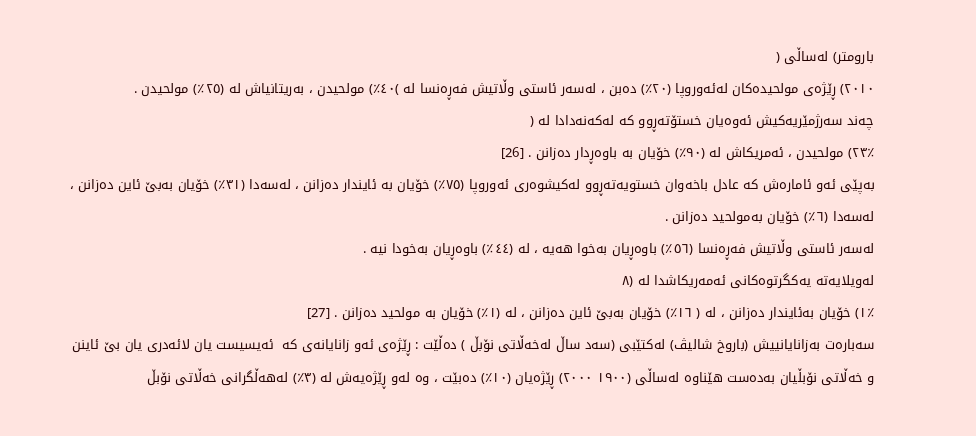بارومتر) لەساڵی (
۲۰۱۰) ڕێژەی مولحیدەکان لەئەوروپا (۲۰٪) دەبن ، لەسەر ئاستی وڵاتیش فەڕەنسا لە )٤۰٪) مولحیدن ، بەریتانیاش لە (۲٥٪) مولحیدن .
چەند سەرژمێریەکیش ئەوەیان خستۆتەڕوو کە لەکەنەدادا لە (
۲۳٪) مولحیدن ، ئەمریکاش لە (۹۰٪) خۆیان بە باوەڕدار دەزانن . [26]
بەپێی ئەو ئامارەش کە عادل باخەوان خستویەتەڕوو لەکیشوەری ئەوروپا (۷٥٪) خۆیان بە ئایندار دەزانن ، لەسەدا (۳۱٪) خۆیان بەبێ ئاین دەزانن ، لەسەدا (٦٪) خۆیان بەمولحید دەزانن .
لەسەر ئاستی وڵاتیش فەڕەنسا (٥٦٪) باوەڕیان بەخوا هەیە ، لە (٤٤٪) باوەڕیان بەخودا نیە .
لەویلایەتە یەکگرتوەکانی ئەمەریکاشدا لە (٨
۱٪) خۆیان بەئایندار دەزانن ، لە ( ۱٦٪) خۆیان بەبێ ئاین دەزانن ، لە (۱٪) خۆیان بە مولحید دەزانن . [27]
سەبارەت بەزانایانییش (باروخ شالیڤ) لەکتێبی (سەد ساڵ لەخەڵاتی نۆبڵ ) دەڵێت : ڕێژەی ئەو زانایانەی کە  ئەیسیست یان لائەدری یان بێ ئاینن و خەڵاتی نۆبڵیان بەدەست هێناوە لەساڵی (۱۹۰۰ ۲۰۰۰) ڕێژەیان (۱۰٪) دەبێت ، وە لەو ڕێژەیەش لە (۳٪) لەهەڵگرانی خەڵاتی نۆبڵ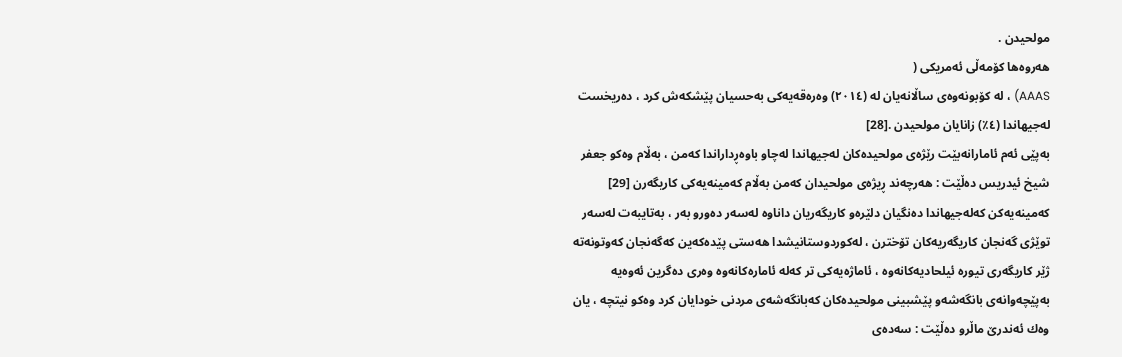مولحیدن .
هەروەها کۆمەڵی ئەمریکی (
AAAS) ، لە کۆبونەوەی ساڵانەیان لە (۲۰۱٤) وەرەقەیەکی بەحسیان پێشکەش کرد ، دەریخست لەجیهاندا (٤٪) زانایان مولحیدن .[28]
بەپێی ئەم ئامارانەبێت رێژەی مولحیدەکان لەجیھاندا لەچاو باوەڕداراندا کەمن ، بەڵام وەکو جعفر شیخ ئیدریس دەڵێت : ھەرچەند ڕیژەی مولحیدان کەمن بەڵام کەمینەیەکی کاریگەرن [29] کەمینەیەکن کەلەجیھاندا دەنگیان دلێرەو کاریگەریان داناوە لەسەر دەورو بەر ، بەتایبەت لەسەر توێژی گەنجان کاریگەریەکان تۆخترن ، لەکوردوستانیشدا ھەستی پێدەکەین کەگەنجان کەوتونەتە ژێر کاریگەری تیورە ئیلحادیەکانەوە ، ئاماژەیەکی تر کەلە ئامارەکانەوە وەری دەگرین ئەوەیە بەپێچەوانەی بانگەشەو پێشبینی مولحیدەکان کەبانگەشەی مردنی خودایان کرد وەکو نیتچە ، یان وەك ئەندرێ ماڵرو دەڵێت : سەدەی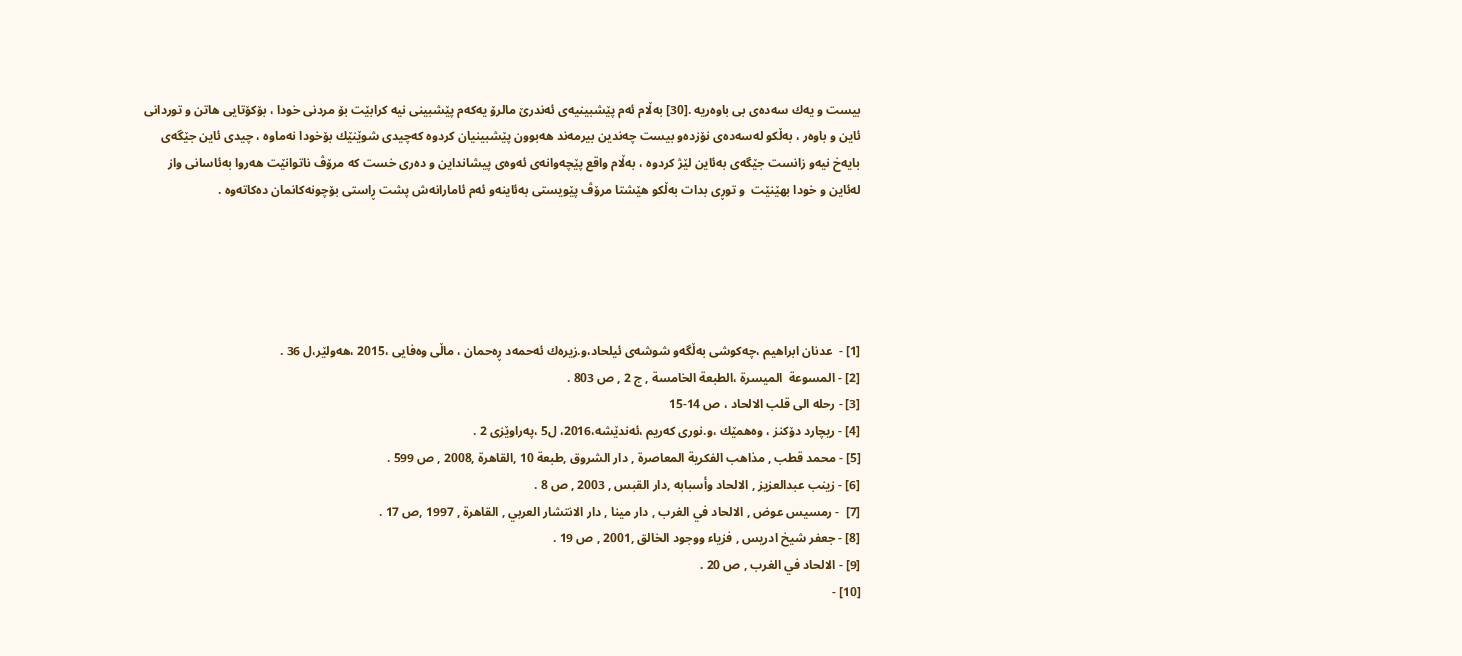بیست و یەك سەدەی بی باوەریە .[30] بەڵام ئەم پێشبینیەی ئەندرێ مالرۆ یەکەم پێشبینی نیە کرابێت بۆ مردنی خودا ، بۆکۆتایی ھاتن و توردانی ئاین و باوەر ، بەڵکو لەسەدەی نۆزدەو بیست چەندین بیرمەند ھەبوون پێشبینیان کردوە کەچیدی شوێنێك بۆخودا نەماوە ، چیدی ئاین جێگەی بایەخ نیەو زانست جێگەی بەئاین لێژ کردوە ، بەڵام واقع پێچەوانەی ئەوەی پیشانداین و دەری خست کە مرۆڤ ناتوانێت ھەروا بەئاسانی واز لەئاین و خودا بھێنێت  و توڕی بدات بەڵکو ھێشتا مرۆڤ پێویستی بەئاینەو ئەم ئامارانەش پشت ڕاستی بۆچونەکانمان دەکاتەوە .





[1] -  عدنان ابراھیم ،چەکوشی بەڵگەو شوشەی ئیلحاد،و.زیرەك ئەحمەد ڕەحمان ، ماڵی وەفایی ،2015 ،ھەولێر،ل 36 .
[2] - المسوعة  المیسرة ،الطبعة الخامسة , ج 2 , ص 803 .
[3] - رحلە الی قلب الالحاد ، ص 14-15
[4] - ریچارد دۆکنز ، وەھمێك ،و.نوری کەریم ،ئەندێشە،2016، ل5 ،پەراوێزی 2 .
[5] - محمد قطب , مذاهب الفكرية المعاصرة , دار الشروق ,طبعة 10 ,القاهرة ,2008 , ص 599 .
[6] - زينب عبدالعزيز , الالحاد وأسبابه ,دار القبس , 2003 , ص 8 .
[7]  - رمسيس عوض , الالحاد في الغرب , دار مينا , دار الانتشار العربي , القاهرة , 1997 ,ص 17 .
[8] - جعفر شيخ ادريس , فزياء ووجود الخالق ,2001 , ص 19 .
[9] - الالحاد في الغرب , ص 20 .
[10] -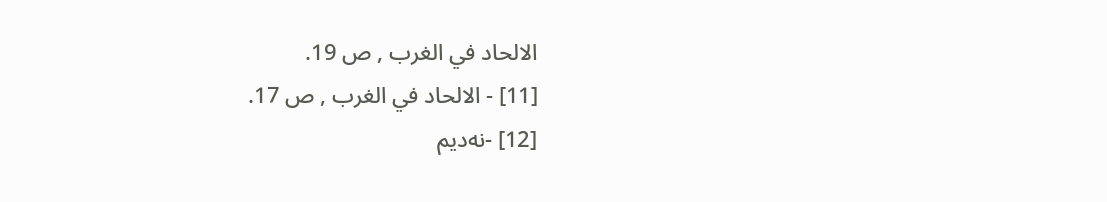الالحاد في الغرب , ص 19.
[11] - الالحاد في الغرب , ص 17.
[12] -نەدیم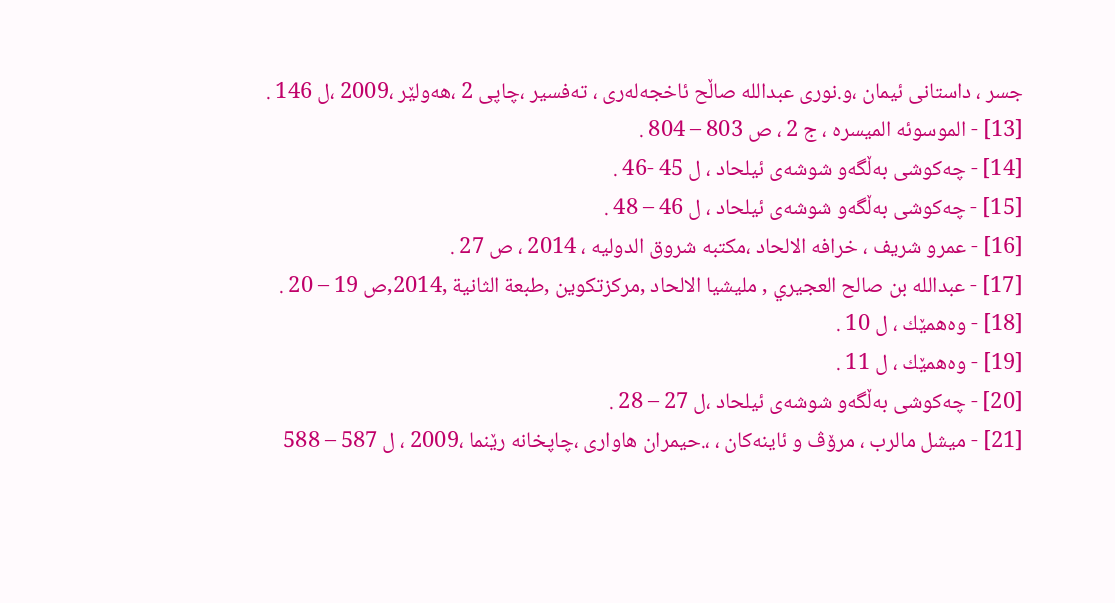جسر ، داستانی ئیمان ،و.نوری عبداللە صاڵح ئاخجەلەری ، تەفسیر ،چاپی 2 ،ھەولێر ،2009 ،ل 146 .
[13] - الموسوئە المیسرە ، ج 2 ، ص 803 – 804 .
[14] - چەکوشی بەڵگەو شوشەی ئیلحاد ، ل 45 -46 .
[15] - چەکوشی بەڵگەو شوشەی ئیلحاد ، ل 46 – 48 .
[16] - عمرو شریف ، خرافە الالحاد ،مکتبە شروق الدولیە ، 2014 ، ص 27 .
[17] - عبدالله بن صالح العجيري , مليشيا الالحاد ,مركزتكوين ,طبعة الثانية ,2014,ص 19 – 20 .
[18] - وەھمێك ، ل 10 .
[19] - وەھمێك ، ل 11 .
[20] - چەکوشی بەڵگەو شوشەی ئیلحاد ،ل 27 – 28 .
[21] - میشل مالرب ، مرۆڤ و ئاینەکان ، ،.حیمران ھاواری ،چاپخانە رێنما ،2009 ، ل 587 – 588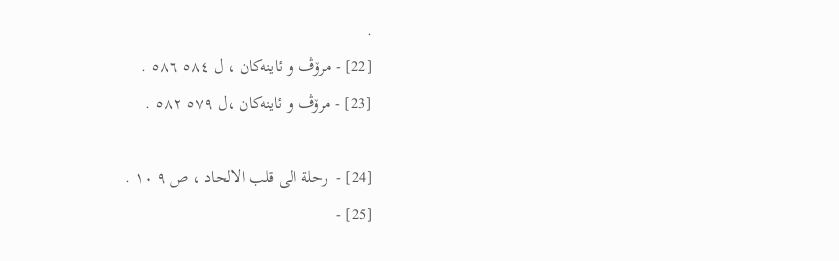.
[22] - مرۆڤ و ئاینەکان ، ل ٥٨٤ ٥٨٦ .
[23] - مرۆڤ و ئاینەکان ،ل ٥۷۹ ٥٨۲ .

[24] -  رحلة الی قلب الالحاد ، ص ۹ ۱۰ .
[25] -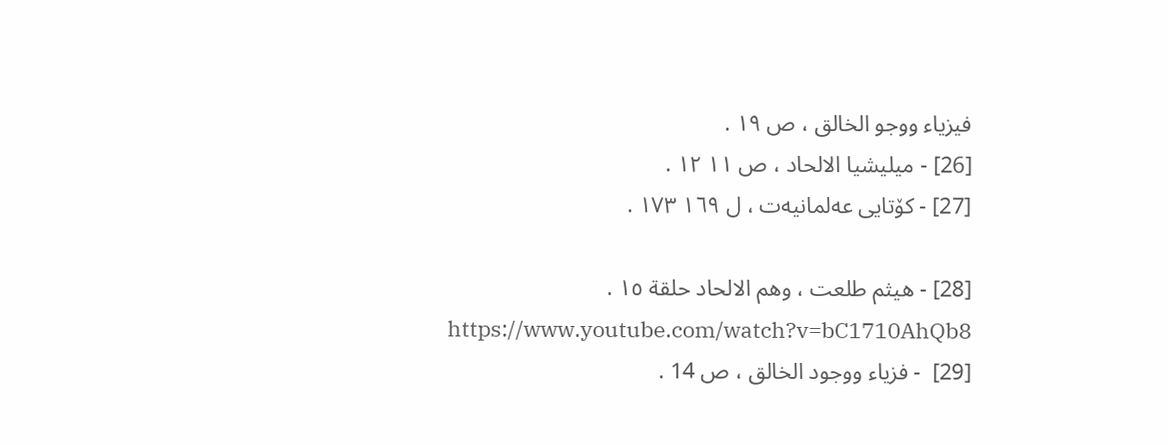فیزیاء ووجو الخالق ، ص ۱۹ .
[26] - میلیشیا الالحاد ، ص ۱۱ ۱۲ .
[27] - کۆتایی عەلمانیەت ، ل ۱٦۹ ۱۷۳ .

[28] - هیثم طلعت ، وهم الالحاد حلقة ۱٥ .
https://www.youtube.com/watch?v=bC1710AhQb8
[29]  - فزیاء ووجود الخالق ، ص 14 .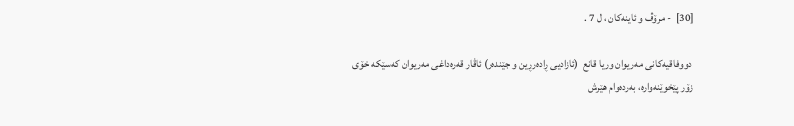[30]  - مرۆڤ و ئاینەکان ، ل 7 .

 دووفاقیەکانی مەریوان وریا قانع  (ئازادیی ڕادەرڕین و جێندەر) ئاڤار قەرەداغی مەریوان کەسێکە خۆی زۆر پێخوێنەوارە، بەردەوام هێرش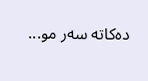دەکاتە سەر مو...